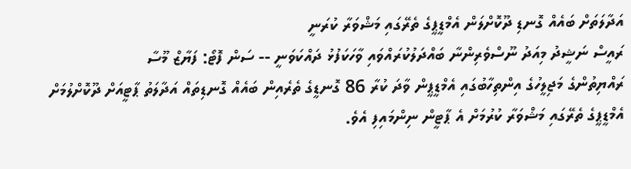އަދާލަތަށް ބައެއް ގޮނޑި ދޫކޮށްލަން އެމްޑީޕީގެ ތެރޭގައި މަޝްވަރާ ކުރަނީ
ރައީސް ނަޝީދު މިއަދު ނޫސްވެރިންނާ ބައްދަލުކުރައްވައި ވާހަކަފުޅު ދައްކަވަނީ -- ސަން ފޮޓޯ: ފަޔާޒް މޫސާ
ރައްޔިތުންގެ މަޖިލީހުގެ އިންތިހާބުގައި އެމްޑީޕީން ވާދަ ކުރާ 86 ގޮނޑީގެ ތެރެއިން ބައެއް ގޮނޑިތައް އަދާލަތު ޕާޓީއަށް ދޫކޮށްލުމަށް އެމްޑީޕީގެ ތެރޭގައި މަޝްވަރާ ކުރުމަށް އެ ޕާޓީން ނިންމައިފި އެވެ.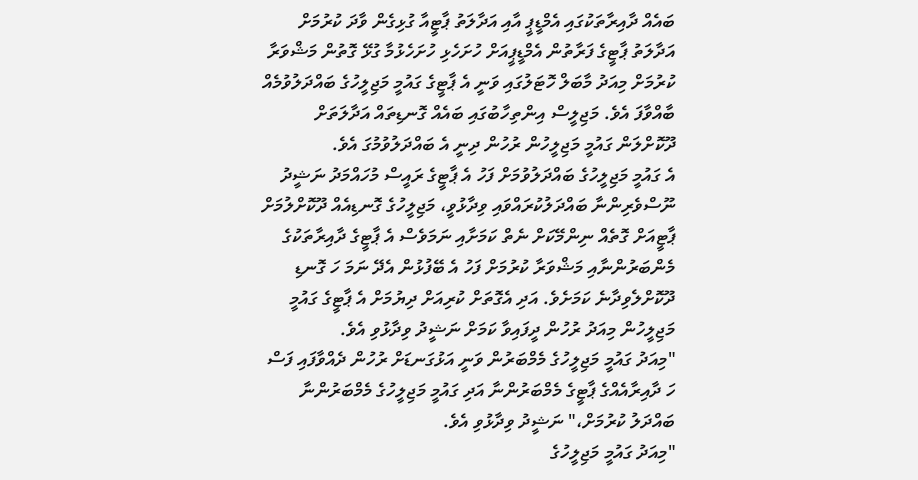ބައެއް ދާއިރާތަކުގައި އެމްޑީޕީ އާއި އަދާލަތު ޕާޓީއާ ގުޅިގެން ވާދަ ކުރުމަށް އަދާލަތު ޕާޓީގެ ފަރާތުން އެމްޑީޕީއަށް ހުށަހެޅި ހުށަހެޅުމާ ގުޅޭ ގޮތުން މަޝްވަރާ ކުރުމަށް މިއަދު މާބަލް ހޮޓަލުގައި ވަނީ އެ ޕާޓީގެ ގައުމީ މަޖިލީހުގެ ބައްދަލުވުމެއް ބާއްވާފަ އެވެ. މަޖިލީސް އިންތިހާބުގައި ބައެއް ގޮނޑިތައް އަދާލަތަށް ދޫކޮށްލަން ގައުމީ މަޖިލީހުން ރުހުން ދިނީ އެ ބައްދަލުވުމުގަ އެވެ.
އެ ގައުމީ މަޖިލީހުގެ ބައްދަލުވުމަށް ފަހު އެ ޕާޓީގެ ރައީސް މުހައްމަދު ނަޝީދު ނޫސްވެރިންނާ ބައްދަލުކުރައްވައި ވިދާޅުވީ، މަޖިލީހުގެ ގޮނޑިއެއް ދޫކޮށްލުމަށް ޕާޓީއަށް ގޮތެއް ނިންމޭކަށް ނެތް ކަމަށާއި ނަމަވެސް އެ ޕާޓީގެ ދާއިރާތަކުގެ މެންބަރުންނާއި މަޝްވަރާ ކުރުމަށް ފަހު އެ ބޭފުޅުން އެދޭ ނަމަ ހަ ގޮނޑި ދޫކޮށްލެވިދާނެ ކަމަށެވެ. އަދި އެގޮތަށް ކުރިއަށް ދިޔުމަށް އެ ޕާޓީގެ ގައުމީ މަޖިލީހުން މިއަދު ރުހުން ދީފައިވާ ކަމަށް ނަޝީދު ވިދާޅުވި އެވެ.
"މިއަދު ގައުމީ މަޖިލީހުގެ މެމްބަރުން ވަނީ އަޅުގަނޑަށް ރުހުން ދެއްވާފައި ފަސް ހަ ދާއިރާއެއްގެ ޕާޓީގެ މެމްބަރުންނާ އަދި ގައުމީ މަޖިލީހުގެ މެމްބަރުންނާ ބައްދަލު ކުރުމަށް،" ނަޝީދު ވިދާޅުވި އެވެ.
"މިއަދު ގައުމީ މަޖިލީހުގެ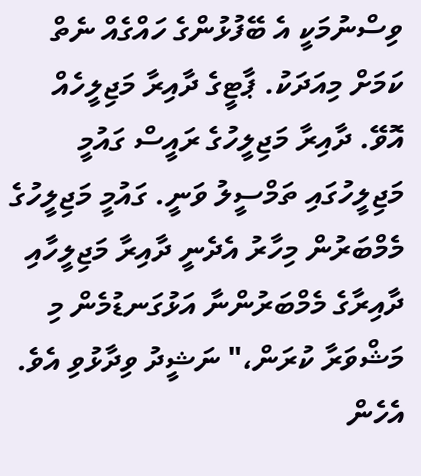ވިސްނުމަކީ އެ ބޭފުޅުންގެ ހައްގެއް ނެތް ކަމަށް މިއަދަކު. ޕާޓީގެ ދާއިރާ މަޖިލީހެއް އޮވޭ. ދާއިރާ މަޖިލީހުގެ ރައީސް ގައުމީ މަޖިލީހުގައި ތަމްސީލު ވަނީ. ގައުމީ މަޖިލީހުގެ މެމްބަރުން މިހާރު އެދެނީ ދާއިރާ މަޖިލީހާއި ދާއިރާގެ މެމްބަރުންނާ އަޅުގަނޑުމެން މި މަޝްވަރާ ކުރަން،" ނަޝީދު ވިދާޅުވި އެވެ.
އެހެން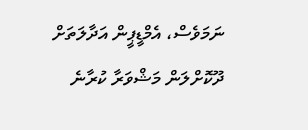ނަމަވެސް، އެމްޑީޕީން އަދާލަތަށް ދޫކޮށްލަން މަޝްވަރާ ކުރާނެ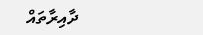ދާއިރާތައް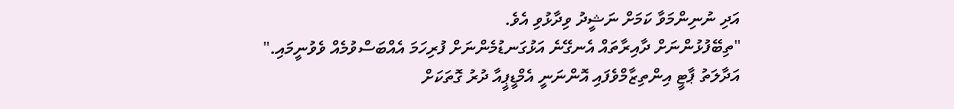އަދި ނުނިންމަވާ ކަމަށް ނަޝީދު ވިދާޅުވި އެވެ.
"ތިބޭފުޅުންނަށް ދާއިރާތައް އެނގޭނެ އަޅުގަނޑުމެންނަށް ފުރިހަމަ އެއްބަސްވުމެއް ވެވުނީމައި."
އަދާލަތު ޕާޓީ އިންތިޒާމްވެފައި އޮންނަނީ އެމްޑީޕީއާ ދުރު ގޮތަކަށް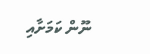ނޫން ކަމަށާއި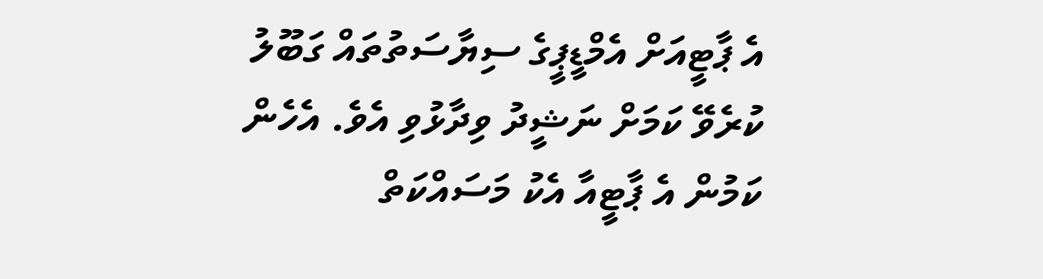އެ ޕާޓީއަށް އެމްޑީޕީގެ ސިޔާސަތުތައް ގަބޫލު ކުރެވޭ ކަމަށް ނަޝީދު ވިދާޅުވި އެވެ. އެހެން ކަމުން އެ ޕާޓީއާ އެކު މަސައްކަތް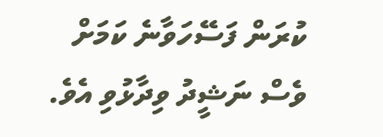ކުރަން ފަސޭހަވާނެ ކަމަށް ވެސް ނަޝީދު ވިދާޅުވި އެވެ.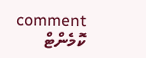comment ކޮމެންޓް